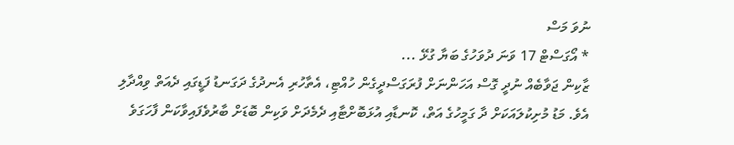ނުވަ މަސް
* އޯގަސްޓް 17 ވަނަ ދުވަހުގެ ބަޔާ ގުޅޭ ...
ޒާކިން ޖަވާބެއް ނުދީ ގޮސް އަހަންނަށް ފުރަގަސްދީގެން ހުއްޓި، އެތާހުރި އެނދުގެ ދަގަނޑު ފަޑީގައި ދެއަތް ވިއްދާލި އެވެ. މަޑު މުށިކުލައަކަށް ދާ ގަމީހުގެ އަތް، ކޮނޑާއި އުޅަބޮށްޓާއި ދެމެދަށް ވަކިން ބޮޑަށް ބާރުވެފައިވާކަން ފާހަގަވެ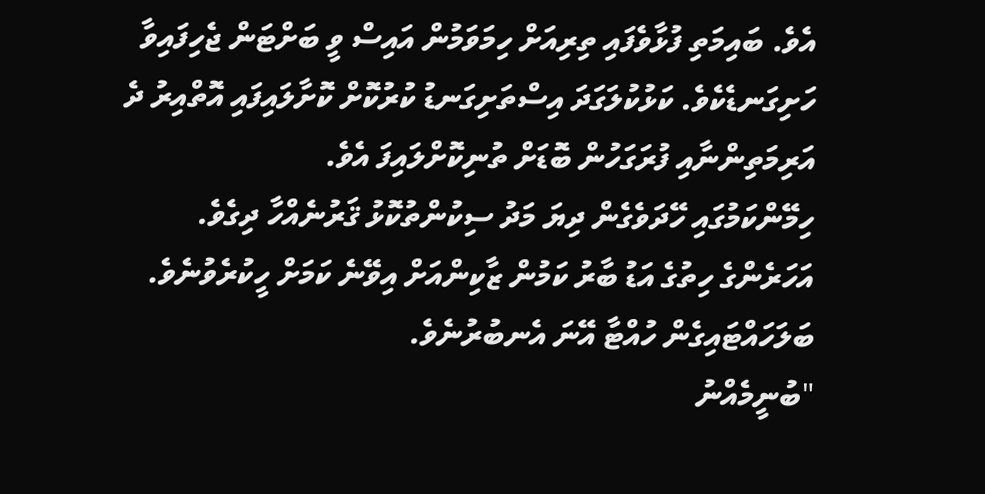އެވެ. ބައިމަތި ފުޅާވެފައި ތިރިއަށް ހިމަވަމުން އައިސް ވީ ބަށްޓަން ޖެހިފައިވާ ހަށިގަނޑެކެވެ. ކަޅުކުލަގަދަ އިސްތަށިގަނޑު ކުރުކޮށް ކޮށާލައިފައި އޮތްއިރު ދެ އަރިމަތިންނާއި ފުރަގަހުން ބޮޑަށް ތުނިކޮށްލައިފަ އެވެ.
ހިމޭންކަމުގައި ހޭދަވެގެން ދިޔަ މަދު ސިކުންތުކޮޅު ޤަރުނެއްހާ ދިގެވެ. އަހަރެންގެ ހިތުގެ އަޑު ބާރު ކަމުން ޒާކިންއަށް އިވޭނެ ކަމަށް ހީކުރެވުނެވެ. ބަލަހައްޓައިގެން ހުއްޓާ އޭނަ އެނބުރުނެވެ.
"ބުނީމެއްނު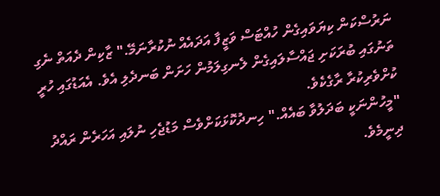ނަރުސްކަން ކިޔަވައިގެން ހުއްޓަސް ވަޒީފާ އަދައެއް ނުކުރާނަމޭ." ޒާކިން ދެއަތް ނެގި ތަނުގައި ބުރަކަށި ޖައްސާލައިގެން ލެނގިލަމުން ހަށަން ބަނދެލި އެވެ. އެއަޑުގައި ހުރީ ކުށްވެރިކުރާ ރާގެކެވެ.
"މީހުންނަކީ ބަދަލުވާ ބައެއް." ހިނދުކޮޅަކަށްވެސް މަޑުޖެހި ނުލައި އަހަރެން ރައްދު ދިނީމެވެ.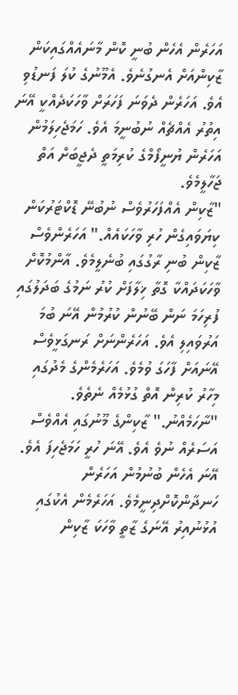އަހަރެން އެހެން ބުނީ ކޮން މާނައެއްގައިކަން ޒާކިންއަށް އެނގުނެވެ. އެމޫނުގެ ކުލަ ފަނޑުވި އެވެ. އަހަރެން ދެވަނަ ފަހަރަށް ވާހަކަދެއްކީ އޭނަ އިތުރު އެއްޗެއް ނުބުނީމަ އެވެ. ހަމަޖެހިލަމުން އަހަރެން ޔުނީފޯމްގެ ކުރިމަތީ ދެޖީބަށް އަތް ޖަހާލީމެވެ.
"ޒާކިން އެއްފަހަރުވެސް ނުބުނޭ ޑޮކްޓަރުކަން ކިޔަވައިގެން ހުރި ވާހަކައެއް." އަހަރެންވެސް ޒާކިން ބުނި ރާގުގައި ބުނެލީމެވެ. އާންމުކޮށް ވާހަކަދައްކާ ގޮތާ ޚިލާފަށް ކުރު ނަމުގެ ބަދަލުގައި ފުރިހަމަ ނަން ބޭނުން ކުރުމުން އޭނަ ބުމަ އަރުވައިލި އެވެ. އަހަރެންނަށް ރަނގަޅީވެސް އޭނައަށް ފާހަގަ ވުމެވެ. އަހަރެމެންގެ މެދުގައި މިހާރު ކުރިން އޮތް ގުޅުމެއް ނެތެވެ.
"ނާހަމެއްނު." ޒާކިންގެ މޫނުގައި އެއްވެސް އަސަރެއް ނުވެ އެވެ. އޭނަ ހުރީ ހަމަޖެހިފަ އެވެ. އޭނަ އެހެން ބުނުމުން އަހަރެން ހަނދާންކޮށްދިނީމެވެ. އަހަރެމެން އެކުގައި އުޅުނުއިރު އޭނަގެ ޒާތީ ވާހަކަ ޒާކިން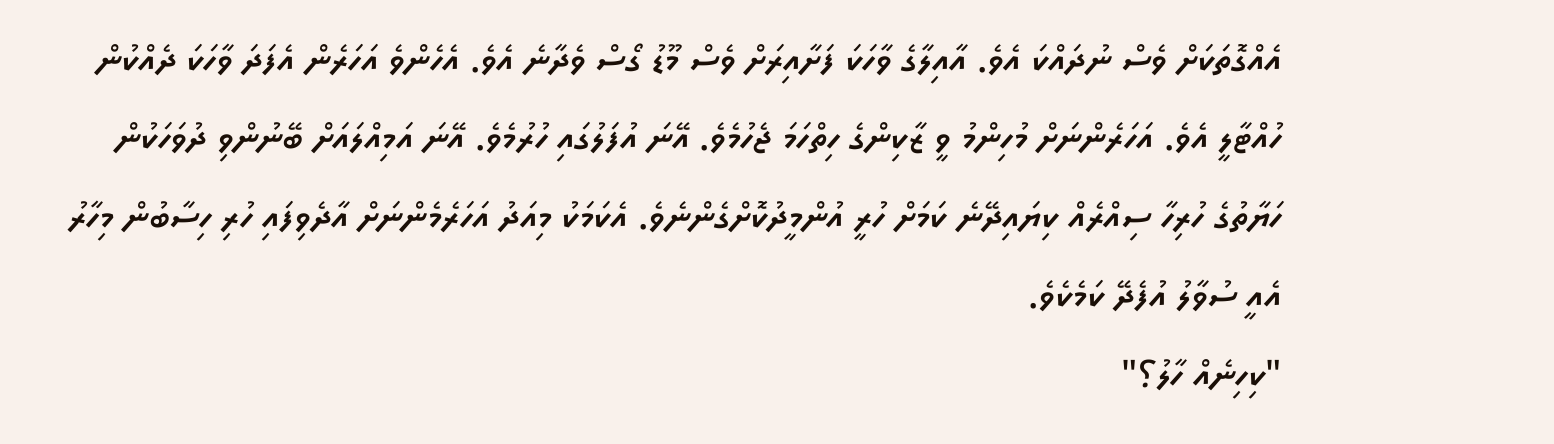އެއްގޮތަކަށް ވެސް ނުދައްކަ އެވެ. އާއިލާގެ ވާހަކަ ފަށާއިރަށް ވެސް މޫޑު ގޯސް ވެދާނެ އެވެ. އެހެންވެ އަހަރެން އެފަދަ ވާހަކަ ދެއްކުން ހުއްޓާލީ އެވެ. އަހަރެންނަށް މުހިންމު ވީ ޒާކިންގެ ހިތްހަމަ ޖެހުމެވެ. އޭނަ އުފަލުގައި ހުރުމެވެ. އޭނަ އަމިއްލައަށް ބޭނުންވި ދުވަހަކުން ހަޔާތުގެ ހުރިހާ ސިއްރެއް ކިޔައިދޭނެ ކަމަށް ހުރީ އުންމީދުކޮށްގެންނެވެ. އެކަމަކު މިއަދު އަހަރެމެންނަށް އާދެވިފައި ހުރި ހިސާބުން މިހާރު އެއީ ސުވާލު އުފެދޭ ކަމެކެވެ.
"ކިހިނެއް ހާލު؟"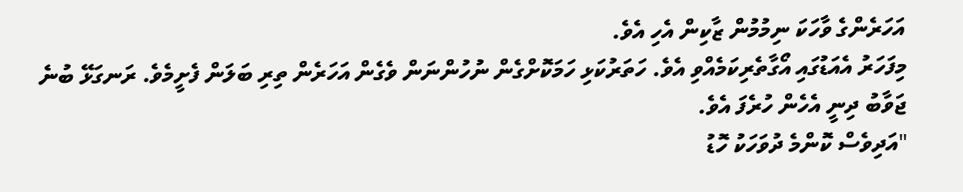އަހަރެންގެ ވާހަކަ ނިމުމުން ޒާކިން އެހި އެވެ.
މިފަހަރު އެއަޑުގައި އޯގާތެރިކަމެއްވި އެވެ. ހަތަރުކަޅި ހަމަކޮށްގެން ނުހުންނަން ވެގެން އަހަރެން ތިރި ބަލަން ފެށީމެވެ. ރަނގަޅޭ ބުނެ ޖަވާބު ދިނީ އެހެން ހުރެފަ އެވެ.
"އަދިވެސް ކޮންމެ ދުވަހަކު ހޮޑު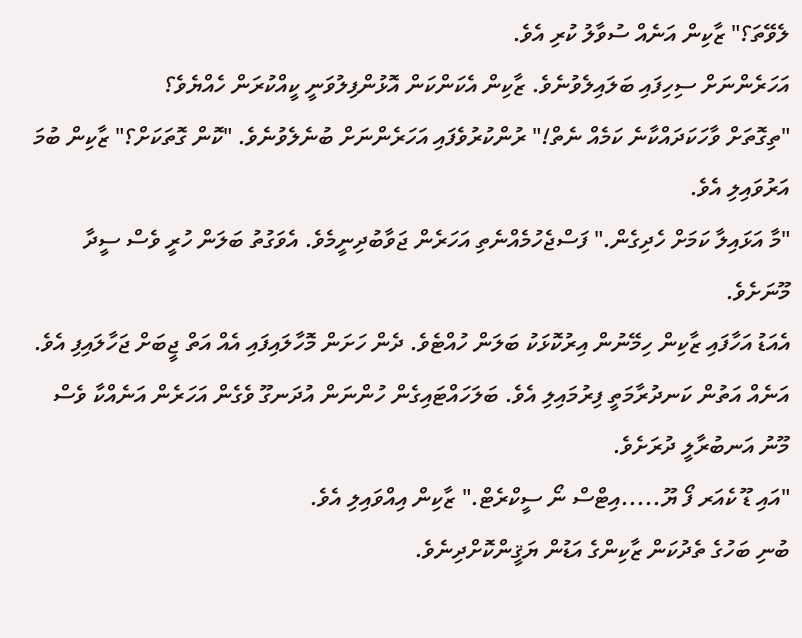ލެވޭތަ؟" ޒާކިން އަނެއް ސުވާލު ކުރި އެވެ.
އަހަރެންނަށް ސިހިފައި ބަލައިލެވުނެވެ. ޒާކިން އެކަންކަން އޮޅުންފިލުވަނީ ކީއްކުރަން ހެއްޔެވެ؟
"ތިގޮތަށް ވާހަކަދައްކާނެ ކަމެއް ނެތް!" ރުންކުރުވެފައި އަހަރެންނަށް ބުނެލެވުނެވެ. "ކޮން ގޮތަކަށް؟" ޒާކިން ބުމަ އަރުވައިލި އެވެ.
"މާ އަޅައިލާ ކަމަށް ހެދިގެން." ފަސްޖެހުމެއްނެތި އަހަރެން ޖަވާބުދިނީމެވެ. އެވަގުތު ބަލަން ހުރީ ވެސް ސީދާ މޫނަށެވެ.
އެއަޑު އަހާފައި ޒާކިން ހިމޭނުން އިރުކޮޅަކު ބަލަން ހުއްޓެވެ. ދެން ހަށަން މޮހާލައިފައި އެއް އަތް ޖީބަށް ޖަހާލައިފި އެވެ. އަނެއް އަތުން ކަނދުރާމަތީ ފިރުމައިލި އެވެ. ބަލަހައްޓައިގެން ހުންނަން އުދަނގޫ ވެގެން އަހަރެން އަނެއްކާ ވެސް މޫނު އަނބުރާލީ ދުރަށެވެ.
"އައި ޑޫ ކެއަރ ފޯ ޔޫ.....އިޓްސް ނޯ ސީކްރެޓް." ޒާކިން އިއްވައިލި އެވެ.
ބުނި ބަހުގެ ތެދުކަން ޒާކިންގެ އަޑުން ޔަޤީންކޮށްދިނެވެ.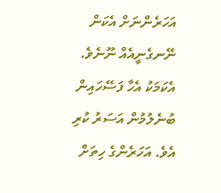އަހަރެންނަށް އެކަން ނޭނގެނީއެއް ނޫނެވެ. އެކަމަކު އެހާ ފަސޭހައިން ބުނެލުމުން އަސަރު ކުރި އެވެ. އަހަރެންގެ ހިތަށް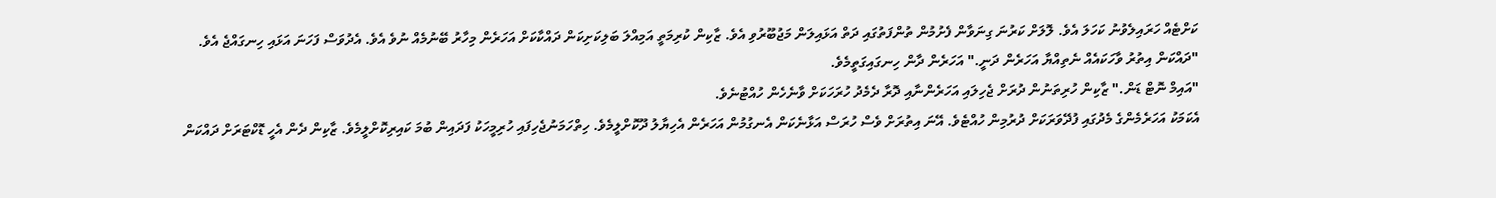ކަށްޓެއް ހަރައިލެވުނު ކަހަލަ އެވެ. ލޮލަށް ކަރުނަ ގިނަވާން ފެށުމުން ތުންފަތުގައި ދަތް އަޅައިލަން މަޖުބޫރުވި އެވެ. ޒާކިން ކުރިމަތީ އަމިއްލަ ބަލިކަށިކަން ދައްކާކަށް އަހަރެން މިހާރު ބޭނުމެއް ނުވެ އެވެ. އެދުވަސް ފަހަނަ އަޅައި ހިނގައްޖެ އެވެ.
"ދައްކަން އިތުރު ވާހަކައެއް ނެތިއްޔާ އަހަރެން ދަނީ." އަހަރެން ދާން ހިނގައިގަތީމެވެ.
"އައިމް ނޮޓް ޑަން." ޒާކިން ހުރިތަނުން ދުރަށް ޖެހިލައި އަހަރެންނާއި ދޮރާ ދެމެދު ހުރަހަކަށް ވާނެހެން ހުއްޓުނެވެ.
އެކަމަކު އަހަރެމެންގެ މެދުގައި ފުދޭވަރަކަށް ދުރުމިން ހުއްޓެވެ. އޭނަ އިތުރަށް ވެސް ހުރަސް އަޅާނެކަން އެނގުމުން އަހަރެން އެހިޔާލު ދޫކޮށްލީމެވެ. ހިތްހަމަނުޖެހިފައި ހުރިމީހަކު ފަދައިން ބުމަ ކައިރިކޮށްލީމެވެ. ޒާކިން ދެން އެހީ ޑޮކްޓަރަށް ދައްކަން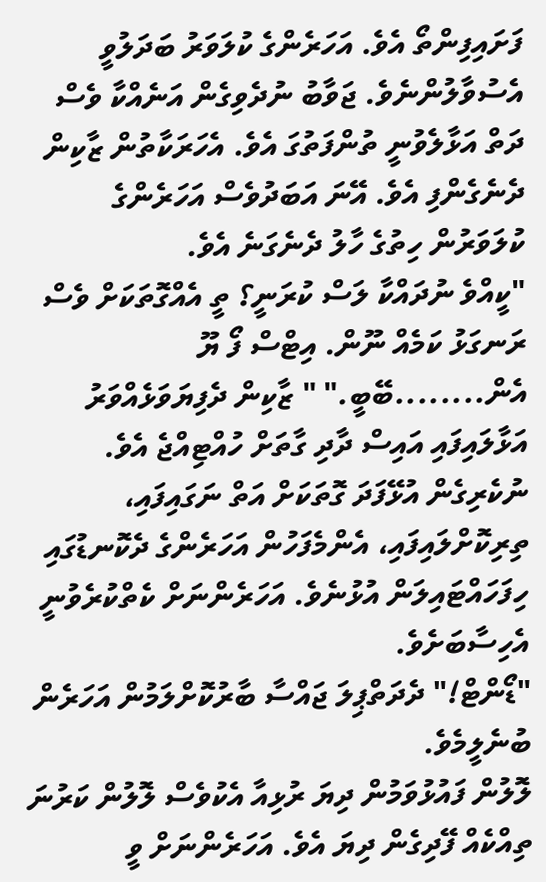ފަށައިފިންތޯ އެވެ. އަހަރެންގެ ކުލަވަރު ބަދަލުވީ އެސުވާލުންނެވެ. ޖަވާބު ނުދެވިގެން އަނެއްކާ ވެސް ދަތް އަޅާލެވުނީ ތުންފަތުގަ އެވެ. އެހަރަކާތުން ޒާކިން ދެނެގެންފި އެވެ. އޭނަ އަބަދުވެސް އަހަރެންގެ ކުލަވަރުން ހިތުގެ ހާލު ދެނެގަނެ އެވެ.
"ކީއްވެ ނުދައްކާ ލަސް ކުރަނީ؟ ތީ އެއްގޮތަކަށް ވެސް ރަނގަޅު ކަމެއް ނޫން. އިޓްސް ފޯ ޔޫ އެން........ބޭބީ." " ޒާކިން ދެފިޔަވަޅެއްވަރު އަޅާލައިފައި އައިސް ދާދި ގާތަށް ހުއްޓިއްޖެ އެވެ.
ނުކެރިގެން އުޅޭފަދަ ގޮތަކަށް އަތް ނަގައިފައި، ތިރިކޮށްލައިފައި، އެންމެފަހުން އަހަރެންގެ ދެކޮނޑުގައި ހިފަހައްޓައިލަން އުޅުނެވެ. އަހަރެންނަށް ކެތްކުރެވުނީ އެހިސާބަށެވެ.
"ޑޯންޓް!" ދެދަތްޕިލަ ޖައްސާ ބާރުކޮށްލަމުން އަހަރެން ބުނެލީމެވެ.
ލޮލުން ފައުޅުވަމުން ދިޔަ ރުޅިއާ އެކުވެސް ލޮލުން ކަރުނަ ތިއްކެއް ފޭދިގެން ދިޔަ އެވެ. އަހަރެންނަށް ވީ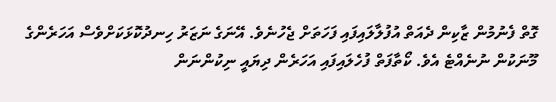ގޮތް ފެނުމުން ޒާކިން ދެއަތް އުފުލާލައިފައި ފަހަތަށް ޖެހުނެވެ. އޭނަގެ ނަޒަރު ހިނދުކޮޅަކަށްވެސް އަހަރެންގެ މޫނަކުން ނުނެއްޓެ އެވެ. ކޯތާފަތް ފުހެލައިފައި އަހަރެން ދިޔައީ ނިކުންނަން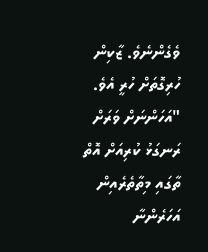ވެގެންނެވެ. ޒާކިން ހުރިގޮތަށް ހުރީ އެވެ.
"އަހަންނަށް ވަރަށް ރަނގަޅު ކުރިއަށް އޮތް ތާގައި މިތާތެރެއިން އަހަރެންނާ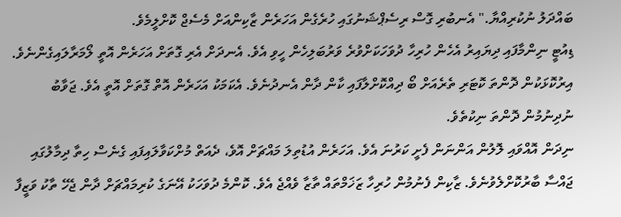ބައްދަލު ނުކުރިއްޔާ." އެނބުރި ގޮސް ރިސެޕްޝަނުގައި ހުރެގެން އަހަރެން ޒާކިންއަށް މެސެޖް ކޮށްލީމެވެ.
ޑިއުޓީ ނިންމާފައި ދިޔައިރު އެހެން ހުރިހާ ދުވަހަކަށްވުރެ ވަރުބަލިހެން ހީވި އެވެ. އެނދަށް އެރި ގޮތަށް އަހަރެން އޮތީ ލޯމަރާލައިގެންނެވެ. އިރުކޮޅަކުން ދޮންތަ ކޮޓަރި ތެރެއަށް ބޯ ދިއްކޮށްލާފައި ކާން ދާން އެނދުނެވެ. އެކަމަކު އަހަރެން އޮތް ގޮތަށް އޮތީ އެވެ. ޖަވާބު ނުދިނުމުން ދޮންތަ ނިކުތެވެ.
ނިދަން އޮއްވައި ލޮލުން އަންނަން ފެށީ ކަރުނަ އެވެ. އަހަރެން އުޑުތިލަ މައްޗަށް އޮވެ، ދެއަތް މުށްކަވާލައިފައި ގެނެސް ހިތާ ދިމާލުގައި ޖައްސާ ބާރުކޮށްލެވުނެވެ. ޒާކިން ފެނުމުން ހުރިހާ ޒަޚަމްތައް ތާޒާ ވެއްޖެ އެވެ. ކޮންމެ ދުވަހަކު އޭނަގެ ކުރިމައްޗަށް ދާން ޖެހޭ ތާކު ވަޒީފާ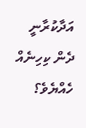އަދާކުރާނީ ދެން ކިހިނެއް ހެއްޔެވެ؟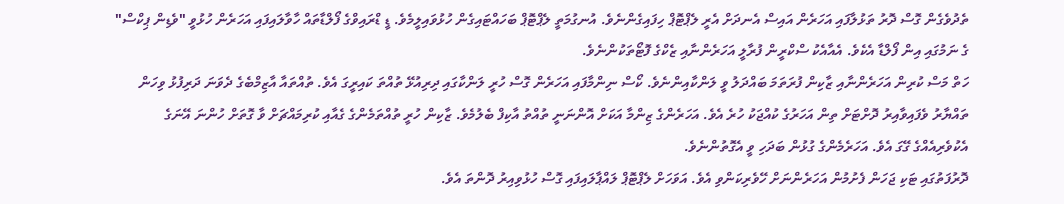ތެދުވެގެން ގޮސް ދޮރު ތަޅުލާފައި އަހަރެން އައިސް އެނދަށް އެރީ ލެޕްޓޮޕް ހިފައިގެންނެވެ. އުނގުމަތީ ލެޕްޓޮޕް ބަހައްޓައިގެން ހުޅުވައިލީމެވެ. ޑީ ޑްރައިވްގެ ފޯލްޑާތައް ހާވާލައިފައި އަހަރެން ހުޅުވީ "ވެޑިން ޕިކްސް" ގެ ނަމުގައި އިން ފޯލްޑާ އެކެވެ. އެއާއެކު ސްކްރީން ފުރާލީ އަހަރެންނާއި ޒެކްގެ ފޮޓޯތަކުންނެވެ.
ހަތް މަސް ކުރިން އަހަރެންނާއި ޒާކިން ފުރަތަމަ ބައްދަލު ވީ ލަންކާއިންނެވެ. ކޯސް ނިންމާފައި އަހަރެން ގޮސް ހުރީ ލަންކާގައި ދިރިއުޅޭ ތުއްތަ ކައިރީގަ އެވެ. ތުއްތައާ އާޒިމްބެގެ ދެވަނަ ދަރިފުޅު ވިހަން ތައްޔާރު ވެފައިވާއިރު ދޮށްޓަށް ތިން އަހަރުގެ ކުއްޖަކު ހުރެ އެވެ. އަހަރެންގެ ޒިންމާ އަކަށް އޮންނަނީ ތުއްތު އާކިފް ބެލުމެވެ. ޒާކިން ހުރީ ތުއްތަމެންގެ ގެއާއި ކުރިމައްޗަށް ވާ ގޮތަށް ހުންނަ އޭނަގެ އެކުވެރިއެއްގެ ގޭގަ އެވެ. އަހަރެމެންގެ ގުޅުން ބަދަހި ވީ އެގޮތުންނެވެ.
ދޮރުފަތުގައި ޓަކި ޖަހަން ފެށުމުން އަހަރެންނަށް ހޭވެރިކަންވި އެވެ. އަވަހަށް ލެޕްޓޮޕް ލައްޕާލައިފައި ގޮސް ހުޅުވިއިރު ދޮންތަ އެވެ.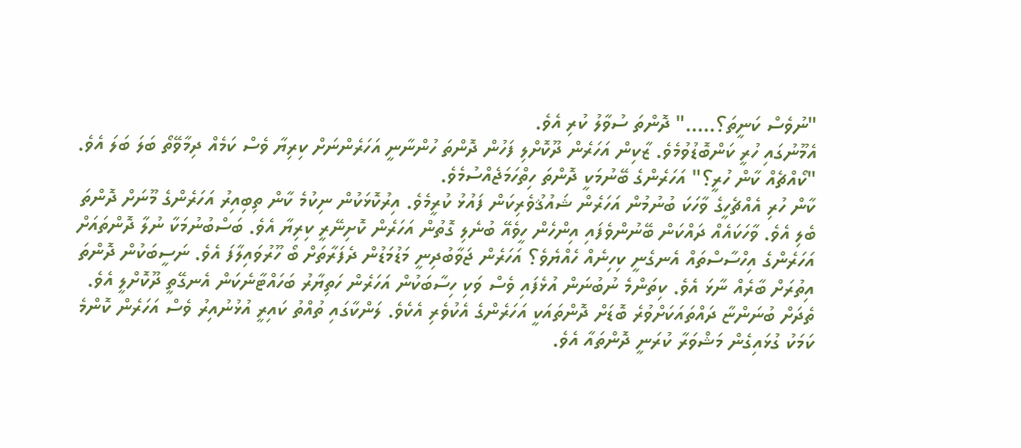"ނުވެސް ކަނީތަ؟....." ދޮންތަ ސުވާލު ކުރި އެވެ.
އެމޫނުގައި ހުރީ ކަންބޮޑުވުމެވެ. ޒާކިން އަހަރެން ދޫކޮށްލި ފަހުން ދޮންތަ ހުންނާނީ އަހަރެންނަށް ކިރިޔާ ވެސް ކަމެއް ދިމާވޭތޯ ބަލަ ބަލަ އެވެ.
"ކޯއްޗެއް ކާން ހުރީ؟" އަހަރެންގެ ބޭނުމަކީ ދޮންތަ ހިތްހަމަޖެއްސުމެވެ.
ކާން ހުރި އެއްޗެހީގެ ވާހަކަ ބުނުމުން އަހަރެން ޝައުޤުވެރިކަން ފައުޅު ކުރީމެވެ. އިރުކޮޅަކުން ނިކުމެ ކާން ތިބިއިރު އަހަރެންގެ މޫނަށް ދޮންތަ ބެލި އެވެ. ވާހަކައެއް ދައްކަން ބޭނުންވެފައި އިންހެން ހީވެއޭ ބުނެލި ގޮތުން އަހަރެން ކޮށިނޭރީ ކިރިޔާ އެވެ. ބަސްބުނުމަކާ ނުލާ ދޮންތައަށް އަހަރެންގެ އިހްސާސްތައް އެނގެނީ ކިހިނެއް ހެއްޔެވެ؟ އަހަރެން ޖަވާބުދިނީ މަޑުމަޑުން ދެފަރާތަށް ބޯ ހޫރުވައިލާފަ އެވެ. ނަސީބަކުން ދޮންތަ އިތުރަށް ބާރެއް ނާޅަ އެވެ. ކިތަންމެ ނުބުނަން އުޅެފައި ވެސް ވަކި ހިސާބަކުން އަހަރެން ހަތިޔާރު ބަހައްޓާނެކަން އެނގޭތީ ދޫކޮށްލީ އެވެ.
ތެދަށް ބުނަންޏާ ދައްތައަކަށްވުރެ ބޮޑަށް ދޮންތައަކީ އަހަރެންގެ އެކުވެރި އެކެވެ. ލަންކާގައި ތުއްތު ކައިރީ އުޅުނުއިރު ވެސް އަހަރެން ކޮންމެ ކަމަކު ގުޅައިގެން މަޝްވަރާ ކުރަނީ ދޮންތައާ އެވެ.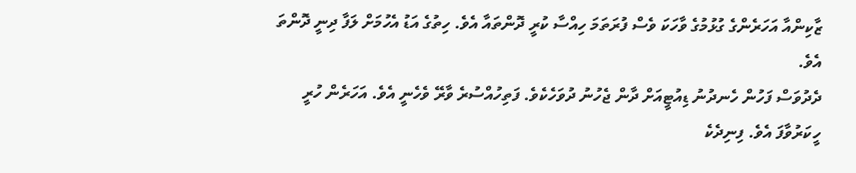ޒާކިންއާ އަހަރެންގެ ގުޅުމުގެ ވާހަކަ ވެސް ފުރަތަމަ ހިއްސާ ކުރީ ދޮންތައާ އެވެ. ހިތުގެ އަޑު އެހުމަށް ލަފާ ދިނީ ދޮންތަ އެވެ.
ދެދުވަސް ފަހުން ހެނދުނު ޑިއުޓީއަށް ދާން ޖެހުނު ދުވަހެކެވެ. ފަތިހުއްސުރެ ވާރޭ ވެހެނީ އެވެ. އަހަރެން ހުރީ ހީކަރުވާފަ އެވެ. ފިނިދެކެ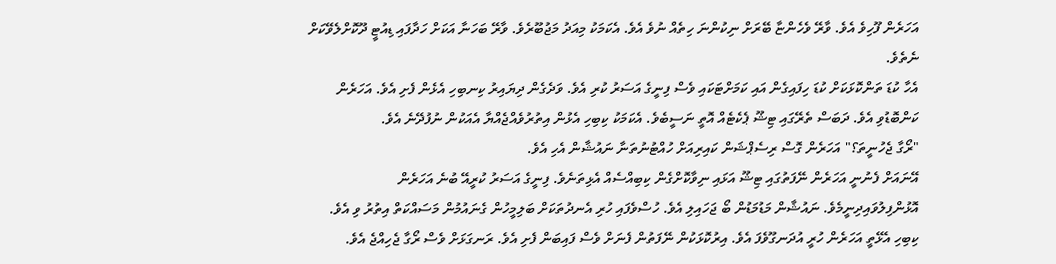އަހަރެން ފޫހިވެ އެވެ. ވާރޭ ވެހެންޏާ ބޭރަށް ނިކުންނަ ހިތެއް ނުވެ އެވެ. އެކަމަކު މިއަދު މަޖުބޫރެވެ. ވާރޭ ބަހަނާ އަކަށް ހަދާފައި ޑިއުޓީ ދޫކޮށްލެވޭކަށް ނެތެވެ.
އެހާ ކުޑަ ތަންކޮޅަކަށް ކުޑަ ހިފައިގެން އައި ކަމަށްޓަކައި ވެސް ފިނީގެ އަސަރު ކުރި އެވެ. ވަދެގެން ދިޔައިރު ކިނބިހި އެޅެން ފެށި އެވެ. އަހަރެން ކަންބޮޑުވި އެވެ. ދަބަސް ތެރޭގައި ޓިޝޫ ޕެކެޓެއް އޮތީ ނަސީބެވެ. އެކަމަކު ކިބިހި އެޅުން އިތުރުވެއްޖެއްޔާ އެއަކުން ނުފުދޭނެ އެވެ.
"ރޯގާ ޖެހުނީތަ؟" އަހަރެން ގޮސް ރިސެޕްޝަން ކައިރިއަށް ހުއްޓުނުތަނާ ނައުޝާން އެހި އެވެ.
އޭނައަށް ފެނުނީ އަހަރެން ނޭފަތުގައި ޓިޝޫ އަޅައި ނިވާކޮށްގެން ކިބިއްސެއް އެޅިތަނެވެ. ފިނީގެ އަސަރު ކުރީއޭ ބުނެ އަހަރެން އޮޅުންފިލުވައިދިނީމެވެ. ނައުޝާން މަޑުމަޑުން ބޯ ޖަހައިލި އެވެ. ހުސްވެފައި ހުރި އެނދުތަކަށް ބަލިމީހުން ގެނައުމުން މަސައްކަތް އިތުރު ވި އެވެ. ކިބިހި އެޅޭތީ އަހަރެން ހުރީ އުދަނގޫވެފަ އެވެ. އިރުކޮޅަކުން ނޭފަތުން ފެނަށް ވެސް ފައިބަން ފެށި އެވެ. ރަނގަޅަށް ވެސް ރޯގާ ޖެހިއްޖެ އެވެ.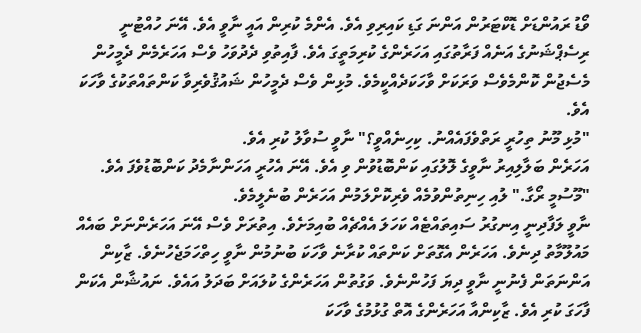ވޯޑު ރައުންޑަށް ޑޮކްޓަރުން އަންނަ ގަޑި ކައިރިވި އެވެ. އެންމެ ކުރިން އައީ ނާވީ އެވެ. އޭނަ ހުއްޓުނީ ރިސެޕްޝަނުގެ އަނެއް ފަރާތުގައި އަހަރެންގެ ކުރިމަތީގަ އެވެ. ފާއިތުވި ދެދުވަހު ވެސް އަހަރެމެން ދެމީހުން މެސެޖުން ކޮންމެވެސް ވަރަކަށް ވާހަކަދެއްކީމެވެ. މުޅިން ވެސް ދެމީހުން ޝައުޤުވެރިވާ ކަންތައްތަކުގެ ވާހަކަ އެވެ.
"މުޅި މޫނު ތިހުރީ ރަތްވެފައެއްނު. ކިހިނެއްވީ؟" ނާވީ ސުވާލު ކުރި އެވެ.
އަހަރެން ބަލާލިއިރު ނާވީގެ ލޮލުގައި ކަންބޮޑުވުން ވި އެވެ. އޭނަ އެހުރީ އަހަންނާމެދު ކަންބޮޑުވެފަ އެވެ.
"މޫސުމީ ރޯގާ." ލުއި ހިނިތުންވުމެއް ވެރިކޮށްލަމުން އަހަރެން ބުނެލީމެވެ.
ނާވީ ލަފާދިނީ އިނގުރު ސައިތައްޓެއް ކަހަލަ އެއްޗެއް ބުއިމަށެވެ. އިތުރަށް ވެސް އޭނަ އަހަރެންނަށް ބައެއް މައުލޫމާތު ދިނެވެ. އަހަރެން އެގޮތަށް ކަންތައް ކުރާނެ ވާހަކަ ބުނުމުން ނާވީ ހިތްހަމަޖެހުނެވެ. ޒާކިން އަންނަތަން ފެނުނީ ނާވީ ދިޔަ ފަހުންނެވެ. ވަގުތުން އަހަރެންގެ ކުލައަށް ބަދަލު އައެވެ. ނައުޝާން އެކަން ފާހަގަ ކުރި އެވެ. ޒާކިންއާ އަހަރެންގެ އޮތް ގުޅުމުގެ ވާހަކަ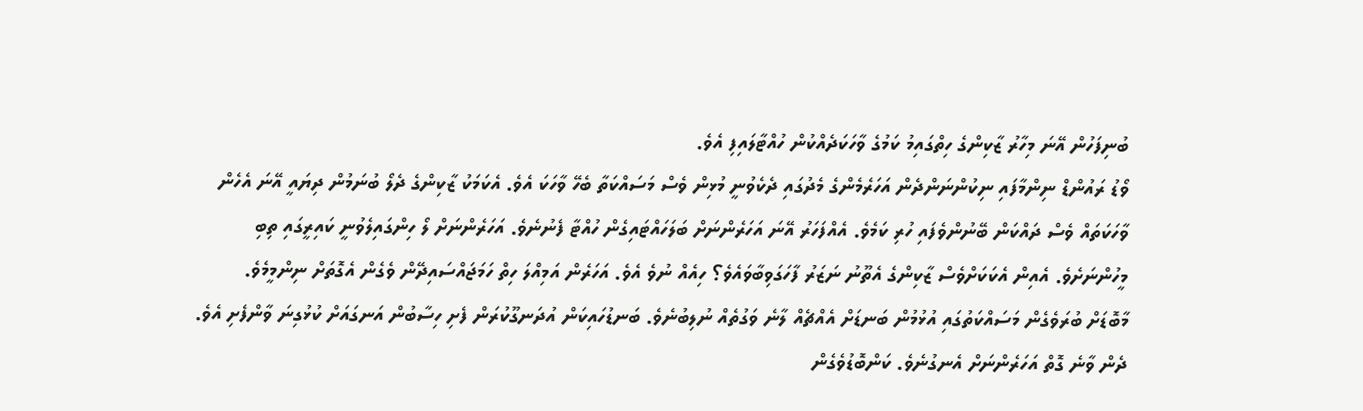ބުނިފަހުން އޭނަ މިހާރު ޒާކިންގެ ހިތްގައިމު ކަމުގެ ވާހަކަދެއްކުން ހުއްޓާލައިފި އެވެ.
ވޯޑު ރައުންޑް ނިންމާފައި ނިކުންނަންދެން އަހަރެމެންގެ މެދުގައި ދެކެވުނީ މުޅިން ވެސް މަސައްކަތާ ބެހޭ ވާހަކަ އެވެ. އެކަމަކު ޒާކިންގެ ދެލޯ ބުނަމުން ދިޔައީ އޭނަ އެހެން ވާހަކަތައް ވެސް ދައްކަން ބޭނުންވެފައި ހުރި ކަމެވެ. އެއްފަހަރު އޭނަ އަހަރެންނަށް ބަލަހައްޓައިގެން ހުއްޓާ ފެނުނެވެ. އަހަރެންނަށް ލޯ ހިންގައިލެވުނީ ކައިރީގައި ތިބި މީހުންނަށެވެ. އެއިން އެކަކަށްވެސް ޒާކިންގެ އެތޫނު ނަޒަރު ފާހަގަވިބާވައެވެ؟ ހިއެއް ނުވެ އެވެ. އަހަރެން އަމިއްލަ ހިތް ހަމަޖައްސައިދޭން ވެގެން އެގޮތަށް ނިންމީމެވެ.
މާބޮޑަށް ބުރަވެގެން މަސައްކަތުގައި އުޅުމުން ބަނޑަށް އެއްޗެއް ލާނެ ވަގުތެއް ނުލިބުނެވެ. ބަނޑުހައިކަން އުދަނގޫކުރަން ފެށި ހިސާބުން އަނގައަށް ކުޅުގިނަ ވާންފެށި އެވެ. ދެން ވާނެ ގޮތް އަހަރެންނަށް އެނގުނެވެ. ކަންބޮޑުވެގެން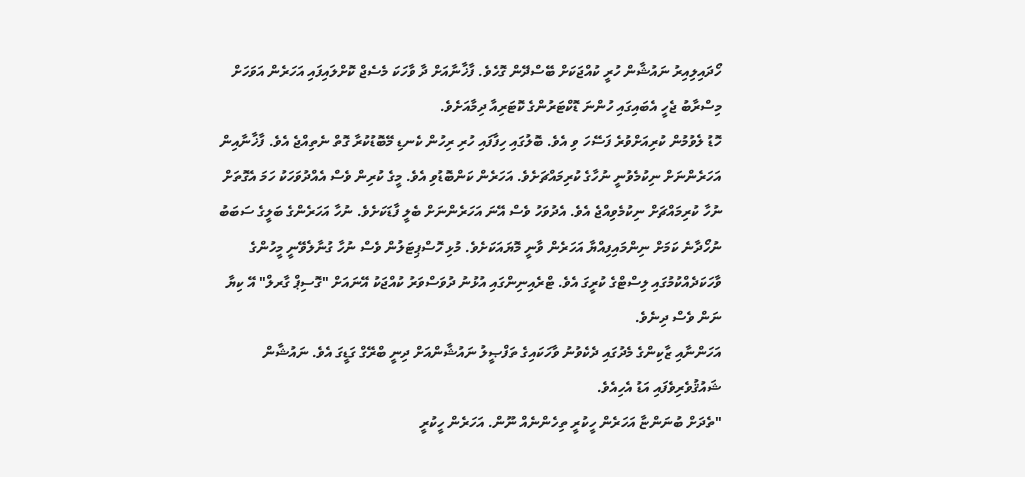ހޯދައިލިއިރު ނައުޝާން ހުރީ ކުއްޖަކަށް ބޭސްދޭން ގޮހެވެ. ފާޚާނާއަށް ދާ ވާހަކަ މެސެޖް ކޮށްލައިފައި އަހަރެން އަވަހަށް މިސްރާބު ޖެހީ އެބައިގައި ހުންނަ ޑޮކްޓަރުންގެ ކޮޓަރިއާ ދިމާއަށެވެ.
ހޮޑު ލެވުމުން ކުރިއަށްވުރެ ފަސޭހަ ވި އެވެ. ބޮލުގައި ހިފާފައި ހުރި ރިހުން ކެނޑި މޭބޮޑުކުރާ ގޮތް ނެތިއްޖެ އެވެ. ފާޚާނާއިން އަހަރެންނަށް ނިކުމެވުނީ ނުހާގެ ކުރިމައްޗަށެވެ. އަހަރެން ކަންބޮޑުވި އެވެ. މީގެ ކުރިން ވެސް އެއްދުވަހަކު ހަމަ އެގޮތަށް ނުހާ ކުރިމައްޗަށް ނިކުމެވިއްޖެ އެވެ. އެދުވަހު ވެސް އޭނަ އަހަރެންނަށް ބެލީ ފާޑަކަށެވެ. ނުހާ އަހަރެންގެ ބަލީގެ ސަބަބު ނުހޯދާނެ ކަމަށް ނިންމައިފިއްޔާ އަހަރެން ވާނީ މޮޔައަކަށެވެ. މުޅި ހޮސްޕިޓަލުން ވެސް ނުހާ ގުނާލެވޭނީ މީހުންގެ ވާހަކަދެއްކުމުގައި ލިސްޓްގެ ކުރީގަ އެވެ. ޓްރެއިނިންގައި އުޅުނު ދުވަސްވަރު ކުއްޖަކު އޭނައަށް "ގޮސިޕް ގާރލް" އޭ ކިޔާ ނަން ވެސް ދިނެވެ.
އަހަންނާއި ޒާކިންގެ މެދުގައި ދެކެވުނު ވާހަކައިގެ ތަފްޞީލު ނައުޝާންއަށް ދިނީ ބްރޭގް ގަޑީގަ އެވެ. ނައުޝާން ޝައުޤުވެރިވެފައި އަޑު އެހިއެވެ.
"ތެދަށް ބުނަންޏާ އަހަރެން ހީކުރީ ތިހެންނެއް ނޫން. އަހަރެން ހީކުރީ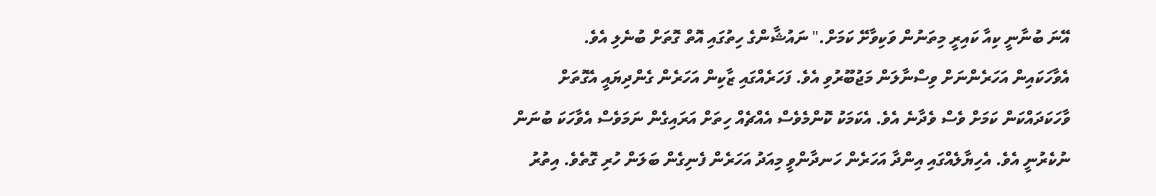އޭނަ ބުނާނީ ކިއާ ކައިރީ މިތަނުން ވަކިވާށޭ ކަމަށް." ނައުޝާންގެ ހިތުގައި އޮތް ގޮތަށް ބުނެލި އެވެ.
އެވާހަކައިން އަހަރެންނަށް ވިސްނާލަން މަޖުބޫރުވި އެވެ. ފަހަރެއްގައި ޒާކިން އަހަރެން ގެންދިޔައީ އެގޮތަށް ވާހަކަދައްކަން ކަމަށް ވެސް ވެދާނެ އެވެ. އެކަމަކު ކޮންމެވެސް އެއްޗެއް ހިތަށް އަރައިގެން ނަމަވެސް އެވާހަކަ ބުނަން ނުކެރުނީ އެވެ. އެހިޔާލެއްގައި އިންދާ އަހަރެން ހަނދާންވީ މިއަދު އަހަރެން ފެނިގެން ބަލަން ހުރި ގޮތެވެ. އިތުރު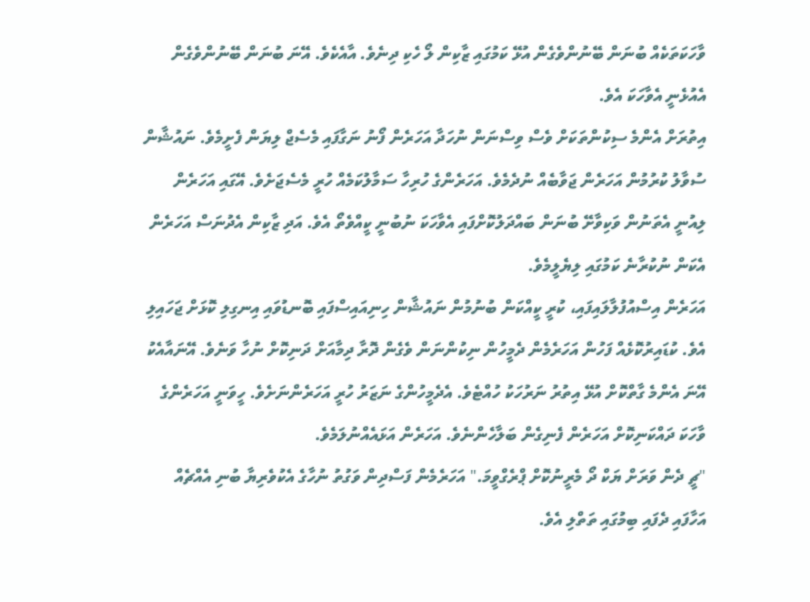ވާހަކަތަކެއް ބުނަން ބޭނުންވެގެން އުޅޭ ކަމުގައި ޒާކިން ލޯ ހެކި ދިނެވެ. އާއެކެވެ. އޭނަ ބުނަން ބޭނުންވެގެން އެއުޅެނީ އެވާހަކަ އެވެ.
އިތުރަށް އެންމެ ސިކުންތަކަށް ވެސް ވިސްނަން ނުހަދާ އަހަރެން ފޯނު ނަގާފައި މެސެޖް ލިޔަން ފެށީމެވެ. ނައުޝާން ސުވާލު ކުރުމުން އަހަރެން ޖަވާބެއް ނުދެމެވެ. އަހަރެންގެ ހުރިހާ ސަމާލުކަމެއް ހުރީ މެސެޖަށެވެ. އޭގައި އަހަރެން ލިއުނީ އެތަނުން ވަކިވާށޭ ބުނަން ބައްދަލުކޮށްފައި އެވާހަކަ ނުބުނީ ކީއްވެތޯ އެވެ. އަދި ޒާކިން އެދުނަސް އަހަރެން އެކަން ނުކުރާނެ ކަމުގައި ލިޔެލީމެވެ.
އަހަރެން އިސްއުފުލާލައިފައި، ކުރީ ކީއްކަން ބުނުމުން ނައުޝާން ހިނިއައިސްފައި ބޮނޑުވައި އިނގިލި ކޮޅަށް ޖަހައިލި އެވެ. ކުޑައިރުކޮޅެއް ފަހުން އަހަރެމެން ދެމީހުން ނިކުންނަން ވެގެން ދޮރާ ދިމާއަށް ދަނިކޮށް ނުހާ ވަނެވެ. އޭނައާއެކު އޭނަ އެންމެ ގާތްކޮށް އުޅޭ އިތުރު ނަރުހަކު ހުއްޓެވެ. އެދެމީހުންގެ ނަޒަރު ހުރީ އަހަރެންނަށެވެ. ހީވަނީ އަހަރެންގެ ވާހަކަ ދައްކަނިކޮށް އަހަރެން ފެނިގެން ބަލާހެންނެވެ. އަހަރެން އަޅައެއްނުލަމެވެ.
"ޗީ ދެން ވަރަށް ޔަކް ދޯ މެރީނުކޮށް ޕްރެގްވީމަ." އަހަރެމެން ފަސްދިން ވަގުތު ނުހާގެ އެކުވެރިޔާ ބުނި އެއްޗެއް އަހާފައި ދެފައި ބިމުގައި ތަތްލި އެވެ.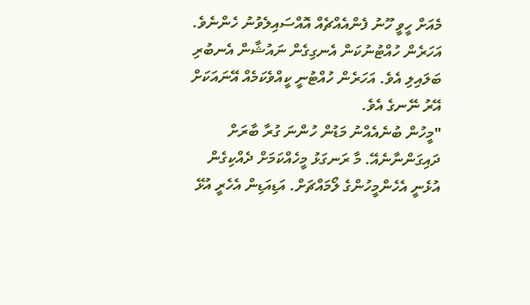މެއަށް ހީވީ ހޫނު ފެންއެއްޗެއް އޮއްސައިލެވުނު ހެންނެވެ. އަހަރެން ހުއްޓުނުކަން އެނގިގެން ނައުޝާން އެނބުރި ބަލައިލި އެވެ. އަހަރެން ހުއްޓުނީ ކީއްވެކަމެއް އޭނައަކަށް އޭރު ނޭނގެ އެވެ.
"މީހުން ބުނެއެއްނު މަޑުން ހުންނަ ގުރާ ބާރަށް ދައިގަންނާނެއޭ. މާ ރަނގަޅު މީހެއްކަމަށް ދެއްކިގެން އުޅެނީ އެހެންމީހުންގެ ލޯމައްޗަށް. އަޑިއަޑިން އެހެރީ އުޅޭ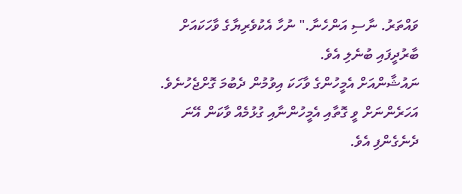ވައްތަރު. ނާސި އަންހެނާ." ނުހާ އެކުވެރިޔާގެ ވާހަކައަށް ބާރުދީފައި ބުނެލި އެވެ.
ނައުޝާންއަށް އެމީހުންގެ ވާހަކަ އިވުމުން ދެބުމަ ގޮށްޖެހުނެވެ. އަހަރެންނަށް ވީ ގޮތާއި އެމީހުންނާއި ގުޅުމެއް ވާކަން އޭނަ ދެނެގެންފި އެވެ.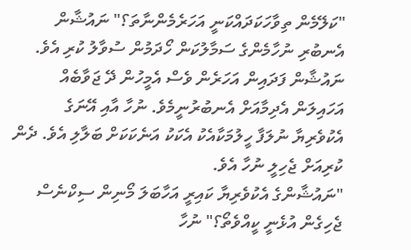"ކަލޭމެން ތިވާހަކަދައްކަނީ އަހަރެމެންނާތަ؟" ނައުޝާން އެނބުރި ނުހާމެންގެ ސަމާލުކަން ހޯދަމުން ސުވާލު ކުރި އެވެ.
ނައުޝާން ފަދައިން އަހަރެން ވެސް އެމީހުން ދޭ ޖަވާބެއް އަހައިލަން އެދިމާއަށް އެނބުރުނީމެވެ. ނުހާ އާއި އޭނަގެ އެކުވެރިޔާ ނުލަފާ ހީލުމަކާއެކު އެކަކު އަނެކަކަށް ބަލާލި އެވެ. ދެން ކުރިއަށް ޖެހިލީ ނުހާ އެވެ.
"ނައުޝާންގެ އެކުވެރިޔާ ކައިރީ އަހާބަލަ މޯނިން ސިކްނެސް ޖެހިގެން އުޅެނީ ކީއްވެތޯ؟" ނުހާ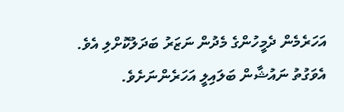އަހަރެމެން ދެމީހުންގެ މެދުން ނަޒަރު ބަދަލުކޮށްލި އެވެ.
އެވަގުތު ނައުޝާން ބަލައިލީ އަހަރެންނަށެވެ.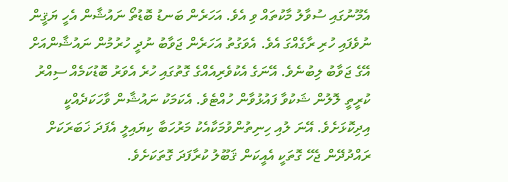އެމޫނުގައި ސުވާލު މާކުތައް ވި އެވެ. އަހަރެން ބަނޑު ބޮޑުތޯ ނައުޝާން އެހީ ޔަޤީން ނުވެފައި ހުރި ރާގެއްގަ އެވެ. އެވަގުތު އަހަރެން ޖަވާބު ނުދީ ހުރުމުން ނައުޝާންއަށް އޭގެ ޖަވާބު ލިބުނެވެ. އޭނަގެ އެކުވެރިއެއްގެ ގޮތުގައި ހުރެ އެވަރު ބޮޑުކަމެއް ސިއްރު ކުރީތީ ލޮލުން ޝަކުވާ ފައުޅުވާން ހުއްޓެވެ. އެކަމަކު ނައުޝާން ވާހަކަދެއްކީ އިދިކޮޅަށެވެ. އޭނަ ލުއި ހިނިތުންވުމަކާއެކު މަރުހަބާ ކިޔައިލީ އެފަދަ ޚަބަރަކަށް ރައްދުދޭން ޖެހޭ ގޮތަކީ އެއީކަން ޤަބޫލު ކުރާފަދަ ގޮތަކަށެވެ.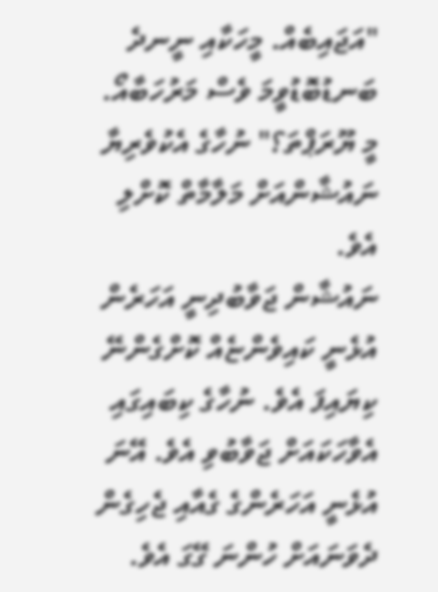"އަޖައިބެއް. މީހަކާއި ނީނދެ ބަނޑުބޮޑުވީމަ ވެސް މަރުހަބާއޯ. މީ ޔޫރަޕްތަ؟" ނުހާގެ އެކުވެރިޔާ ނައުޝާންއަށް މަލާމާތް ކޮށްލި އެވެ.
ނައުޝާން ޖަވާބުދިނީ އަހަރެން އުޅެނީ ކައިވެންޏެއް ކޮށްގެންނޭ ކިޔައިފަ އެވެ. ނުހާގެ ކިބައިގައި އެވާހަކައަށް ޖަވާބުވި އެވެ. އޭނަ އުޅެނީ އަހަރެންގެ ގެއާއި ޖެހިގެން ދެވަނައަށް ހުންނަ ގޭގަ އެވެ.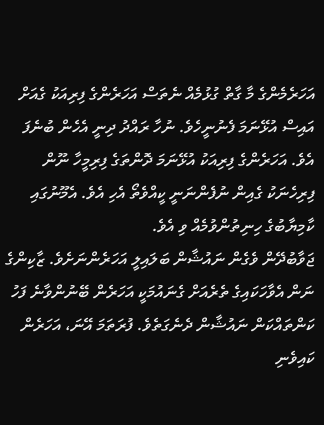އަހަރެމެންގެ މާ ގާތް ގުޅުމެއް ނެތަސް އަހަރެންގެ ފިރިއަކު ގެއަށް އައިސް އުޅޭނަމަ ފެނުނީހެވެ. ނުހާ ރައްދު ދިނީ އެހެން ބުނެފަ އެވެ. އަހަރެންގެ ފިރިއަކު އުޅޭނަމަ ދޮންތަގެ ފިރިމީހާ ނޫން ފިރިހެނަކު ގެއިން ނުފެންނަނީ ކީއްވެތޯ އެހި އެވެ. އެމޫނުގައި ކާމިޔާބުގެ ހިނިތުންވުމެއް ވި އެވެ.
ޖަވާބުދޭން ވެގެން ނައުޝާން ބަލައިލީ އަހަރެންނަށެވެ. ޒާކިންގެ ނަން އެވާހަކައިގެ ތެރެއަށް ގެނައުމަކީ އަހަރެން ބޭނުންވާނެ ފަހު ކަންތައްކަން ނައުޝާން ދެނެގަތެވެ. ފުރަތަމަ އޭނަ، އަހަރެން ކައިވެނި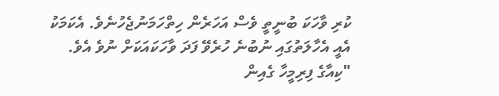ކުރި ވާހަކަ ބުނީތީ ވެސް އަހަރެން ހިތްހަމަނުޖެހުނެވެ. އެކަމަކު އެއީ އެހާލަތުގައި ނުބުނެ ހުރެވޭ ފަދަ ވާހަކައަކަށް ނުވެ އެވެ.
"ކިއާގެ ފިރިމީހާ ގެއިން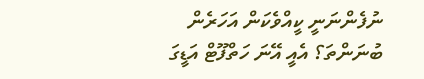ނުފެންނަނީ ކީއްވެކަން އަހަރެން ބުނަންތަ؟ އެއީ އޭނަ ހަތްފޫޓް އަޑީގަ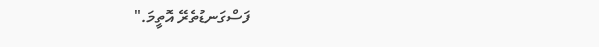ފަސްގަނޑުތެރޭ އޮތީމަ."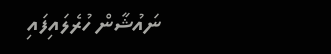ނައުޝާން ހުރެލައިފައި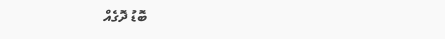ބޮޑު ދޮގެއް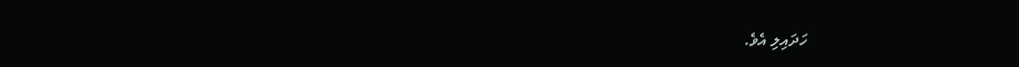ހަދައިލި އެވެ.